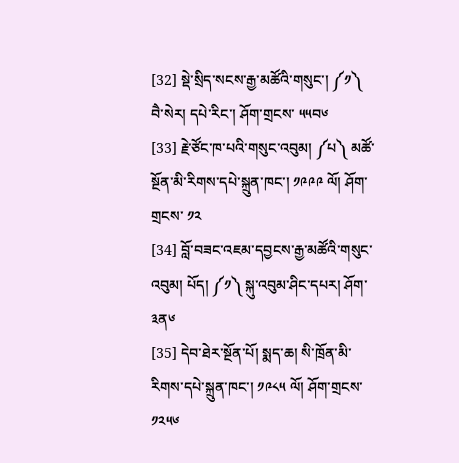[32] སྡེ་སྲིད་སངས་རྒྱ་མཚོའི་གསུང་། ༼༡༽ བཻ་སེར། དཔེ་རིང་། ཤོག་གྲངས་ ༥༥བ༦
[33] རྗེ་ཙོང་ཁ་པའི་གསུང་འབུམ། ༼པ༽ མཚོ་སྔོན་མི་རིགས་དཔེ་སྐྲུན་ཁང་། ༡༩༩༩ ལོ། ཤོག་གྲངས་ ༡༢
[34] བློ་བཟང་འཇམ་དབྱངས་རྒྱ་མཚོའི་གསུང་འབུམ། པོད། ༼༡༽ སྐུ་འབུམ་ཤིང་དཔར། ཤོག་ ༣ན༦
[35] དེབ་ཐེར་སྔོན་པོ། སྨད་ཆ། སི་ཁྲོན་མི་རིགས་དཔེ་སྐྲུན་ཁང་། ༡༩༨༥ ལོ། ཤོག་གྲངས་ ༡༢༥༦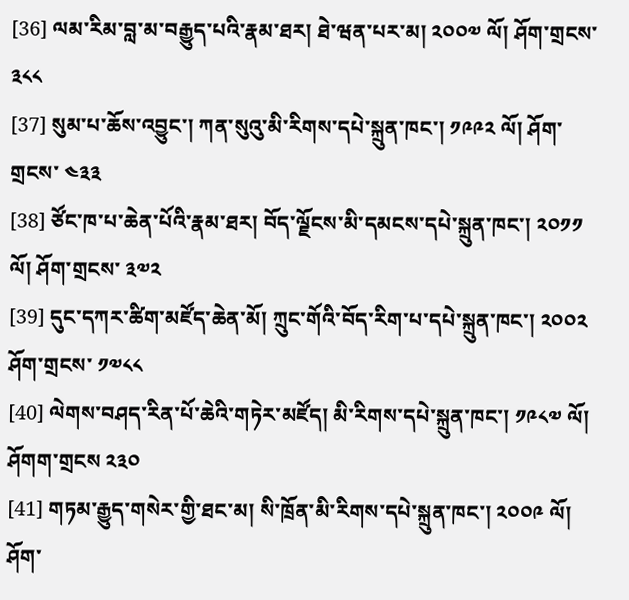[36] ལམ་རིམ་བླ་མ་བརྒྱུད་པའི་རྣམ་ཐར། ཐེ་ཝན་པར་མ། ༢༠༠༧ ལོ། ཤོག་གྲངས་ ༣༨༨
[37] སུམ་པ་ཆོས་འབྱུང་། ཀན་སུའུ་མི་རིགས་དཔེ་སྐྲུན་ཁང་། ༡༩༩༢ ལོ། ཤོག་གྲངས་ ༤༣༣
[38] ཙོང་ཁ་པ་ཆེན་པོའི་རྣམ་ཐར། བོད་ལྗོངས་མི་དམངས་དཔེ་སྐྲུན་ཁང་། ༢༠༡༡ ལོ། ཤོག་གྲངས་ ༣༧༢
[39] དུང་དཀར་ཚིག་མཛོད་ཆེན་མོ། ཀྲུང་གོའི་བོད་རིག་པ་དཔེ་སྐྲུན་ཁང་། ༢༠༠༢ ཤོག་གྲངས་ ༡༧༨༨
[40] ལེགས་བཤད་རིན་པོ་ཆེའི་གཏེར་མཛོད། མི་རིགས་དཔེ་སྐྲུན་ཁང་། ༡༩༨༧ ལོ། ཤོགག་གྲངས ༢༣༠
[41] གཏམ་རྒྱུད་གསེར་གྱི་ཐང་མ། སི་ཁྲོན་མི་རིགས་དཔེ་སྐྲུན་ཁང་། ༢༠༠༩ ལོ། ཤོག་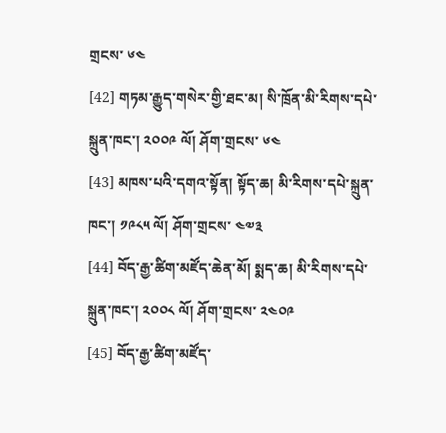གྲངས་ ༦༤
[42] གཏམ་རྒྱུད་གསེར་གྱི་ཐང་མ། སི་ཁྲོན་མི་རིགས་དཔེ་སྐྲུན་ཁང་། ༢༠༠༩ ལོ། ཤོག་གྲངས་ ༦༤
[43] མཁས་པའི་དགའ་སྟོན། སྟོད་ཆ། མི་རིགས་དཔེ་སྐྲུན་ཁང་། ༡༩༨༥ ལོ། ཤོག་གྲངས་ ༤༧༣
[44] བོད་རྒྱ་ཚིག་མཛོད་ཆེན་མོ། སྨད་ཆ། མི་རིགས་དཔེ་སྐྲུན་ཁང་། ༢༠༠༨ ལོ། ཤོག་གྲངས་ ༢༤༠༩
[45] བོད་རྒྱ་ཚིག་མཛོད་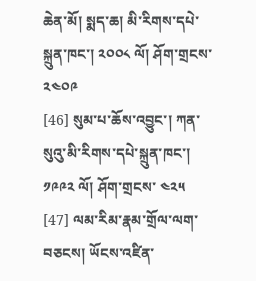ཆེན་མོ། སྨད་ཆ། མི་རིགས་དཔེ་སྐྲུན་ཁང་། ༢༠༠༨ ལོ། ཤོག་གྲངས་ ༢༤༠༩
[46] སུམ་པ་ཆོས་འབྱུང་། ཀན་སུའུ་མི་རིགས་དཔེ་སྐྲུན་ཁང་། ༡༩༩༢ ལོ། ཤོག་གྲངས་ ༤༢༥
[47] ལམ་རིམ་རྣམ་གྲོལ་ལག་བཅངས། ཡོངས་འཛིན་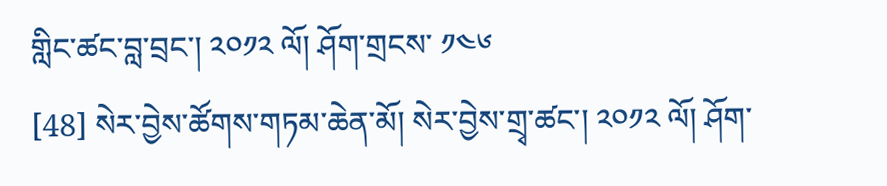གླིང་ཚང་བླ་བྲང་། ༢༠༡༢ ལོ། ཤོག་གྲངས་ ༡༤༦
[48] སེར་བྱེས་ཚོགས་གཏམ་ཆེན་མོ། སེར་བྱེས་གྲྭ་ཚང་། ༢༠༡༢ ལོ། ཤོག་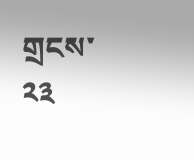གྲངས་ ༢༣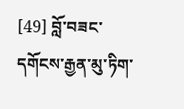[49] བློ་བཟང་དགོངས་རྒྱན་མུ་ཏིག་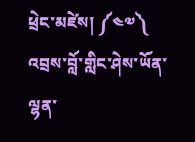ཕྲེང་མཛེས། ༼༤༧༽ འབྲས་བློ་གླིང་ཤེས་ཡོན་ལྷན་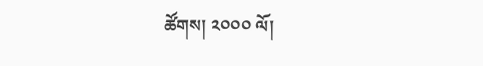ཚོགས། ༢༠༠༠ ལོ།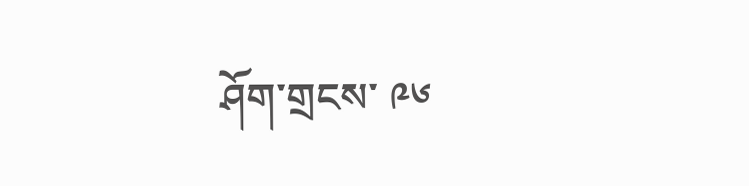ཤོག་གྲངས་ ༩༦